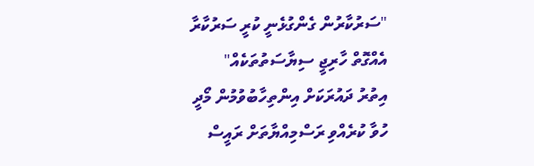"ސަރުކާރުން ގެންގުޅެނީ ކުރީ ސަރުކާރާ އެއްގޮތް ހާރިޖީ ސިޔާސަތުތަކެއް"
އިތުރު ދައުރަކަށް އިންތިހާބުވުމުން މޯދީ ހުވާ ކުރެއްވި ރަސްމިއްޔާތަށް ރައީސް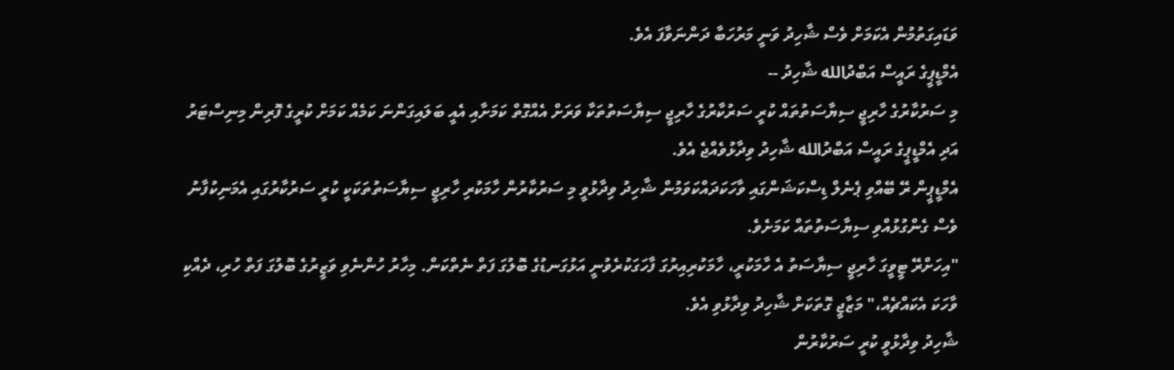ވަޑައިގަތުމުން އެކަމަށް ވެސް ޝާހިދު ވަނީ މަރުހަބާ ދަންނަވާފަ އެވެ.
އެމްޑީޕީގެ ރައީސް އަބްދުالله ޝާހިދު --
މި ސަރުކާރުގެ ހާރިޖީ ސިޔާސަތުތައް ކުރީ ސަރުކާރުގެ ހާރިޖީ ސިޔާސަތުތަކާ ވަރަށް އެއްގޮތް ކަމަށާއި އެއީ ބަލައިގަންނަ ކަމެއް ކަމަށް ކުރީގެ ފޮރިން މިނިސްޓަރު އަދި އެމްޑީޕީގެ ރައީސް އަބްދުالله ޝާހިދު ވިދާޅުވެއްޖެ އެވެ.
އެމްޑީޕީން ރޭ ބޭއްވި ޕެނެލް ޑިސްކަޝަންގައި ވާހަކަދައްކަވަމުން ޝާހިދު ވިދާޅުވީ މި ސަރުކާރުން ހާމަކުރި ހާރިޖީ ސިޔާސަތުތަކަކީ ކުރީ ސަރުކާރުގައި އެމަނިކުފާނު ވެސް ގެންގުޅުއްވި ސިޔާސަތުތައް ކަމަށެވެ.
"އިހަށްރޭ ޓީވީގަ ހާރިޖީ ސިޔާސަތު އެ ހާމަކުރީ، ހާމަކުރިއިރުގަ ފާހަގަކުރެވުނީ އަޅުގަނޑުގެ ބޮލުގަ ފަތް ނެތްކަން. މިހާރު ހުންނެވި ވަޒީރުގެ ބޮލުގަ ފަތް ހުރި، ދެއްކި ވާހަކަ އެކައްޗެއް،" މަޒާޖީ ގޮތަކަށް ޝާހިދު ވިދާޅުވި އެވެ.
ޝާހިދު ވިދާޅުވީ ކުރީ ސަރުކާރުން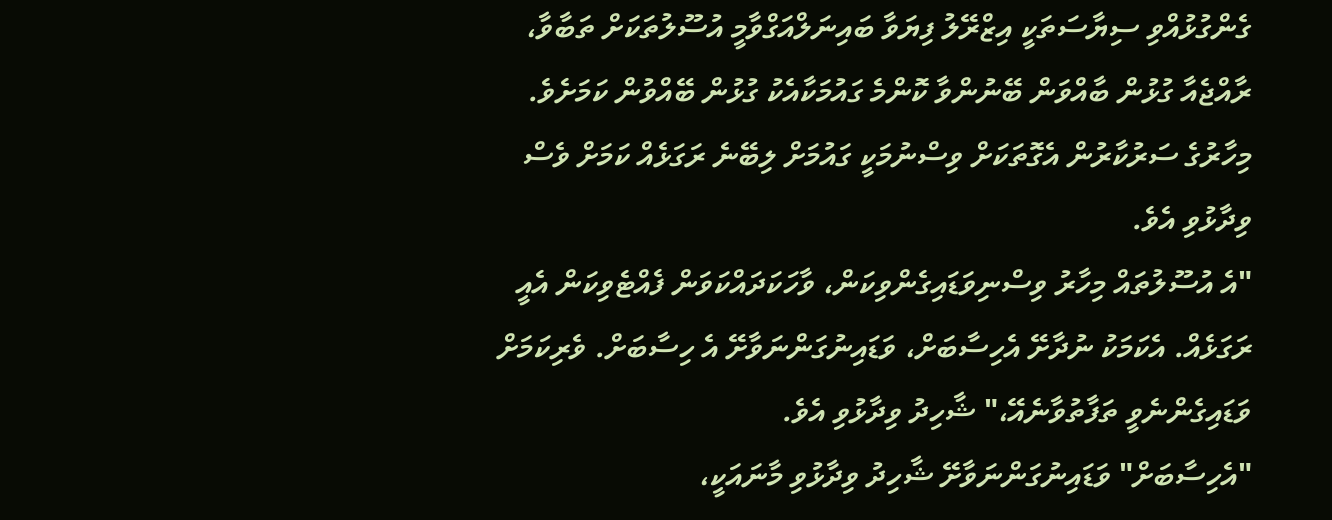ގެންގުޅުއްވި ސިޔާސަތަކީ އިޒްރޭލު ފިޔަވާ ބައިނަލްއަގްވާމީ އުސޫލުތަކަށް ތަބާވާ، ރާއްޖެއާ ގުޅުން ބާއްވަން ބޭނުންވާ ކޮންމެ ގައުމަކާއެކު ގުޅުން ބޭއްވުން ކަމަށެވެ. މިހާރުގެ ސަރުކާރުން އެގޮތަކަށް ވިސްނުމަކީ ގައުމަށް ލިބޭނެ ރަގަޅެއް ކަމަށް ވެސް ވިދާޅުވި އެވެ.
"އެ އުސޫލުތައް މިހާރު ވިސްނިވަޑައިގެންވިކަން، ވާހަކަދައްކަވަން ފެއްޓެވިކަން އެއީ ރަގަޅެއް. އެކަމަކު ނުދާށޭ އެހިސާބަށް، ވަޑައިނުގަންނަވާށޭ އެ ހިސާބަށް. ވެރިކަމަށް ވަޑައިގެންނެވީ ތަފާތުވާނެއޭ،" ޝާހިދު ވިދާޅުވި އެވެ.
"އެހިސާބަށް" ވަޑައިނުގަންނަވާށޭ ޝާހިދު ވިދާޅުވި މާނައަކީ،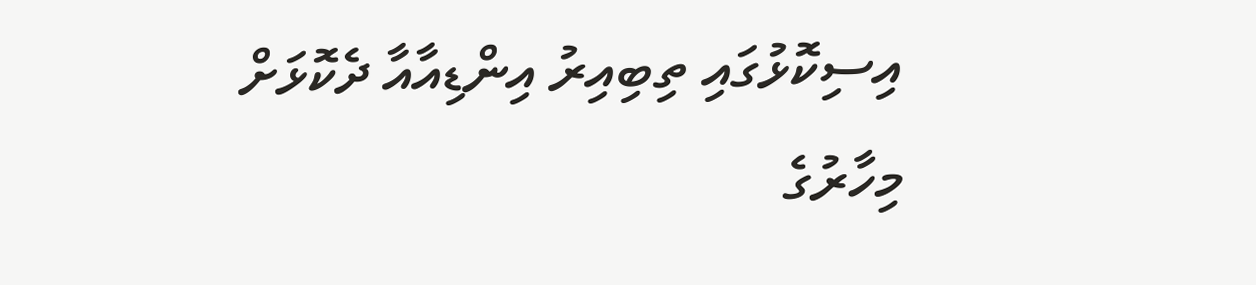އިސިކޮޅުގައި ތިބިއިރު އިންޑިއާއާ ދެކޮޅަށް މިހާރުގެ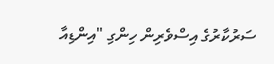ސަރުކާރުގެ އިސްވެރިން ހިންގި "އިންޑިއާ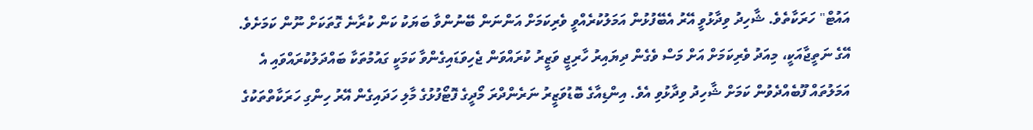އައުޓް" ހަރަކާތެވެ. ޝާހިދު ވިދާޅުވީ އޭރު އެބޭފުޅުން އަމަލުކުރެއްވީ ވެރިކަމަށް އަންނަން ބޭނުންވާ ބަޔަކު ކަން ކުރާނެ ގޮތަކަށް ނޫން ކަމަށެވެ.
އޭގެ ނަތީޖާއަކީ، މިއަދު ވެރިކަމަށް އަށް މަސް ވެގެން ދިޔައިރު ހާރިޖީ ވަޒީރު ކުރައްވަން ޖެހިވަޑައިގެންވާ ކަމަކީ ގައުމުތަކާ ބައްދަލުކުރައްވައި އެ އަމަލުތައް ފޫބެއްދެވުން ކަމަށް ޝާހިދު ވިދާޅުވި އެވެ. އިންޑިއާގެ ބޮޑުވަޒީރު ނަރެންދްރަ މޯދީގެ ފޮޓޯފުޅުގެ މާލި ހަދައިގެން އޭރު ހިންގި ހަރަކާތްތަކުގެ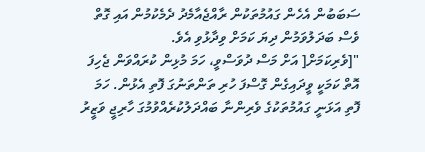ސަބަބުން އެހެން ގައުމުތަކުން ރާއްޖެއާމެދު ދެމެކުމުން އައި ގޮތް ވެސް ބަދަލުވަމުން ދިޔަ ކަމަށް ވިދާޅުވި އެވެ.
"[ވެރިކަމަށް[ އަށް މަސް ދުވަސްވީ، ހަމަ މުޅިން ކުރައްވަން ޖެހިފަ އޮތް ކަމަކީ ވީދައިގެން ގޮސްފަ ހުރި ތަންތަނުގަ ފޮތި އެޅުން. ހަމަ ފޮތި އަޅަނީ ގައުމުތަކުގެ ވެރިންނާ ބައްދަލުކުރެއްވުމުގަ ހާރިޖީ ވަޒީރު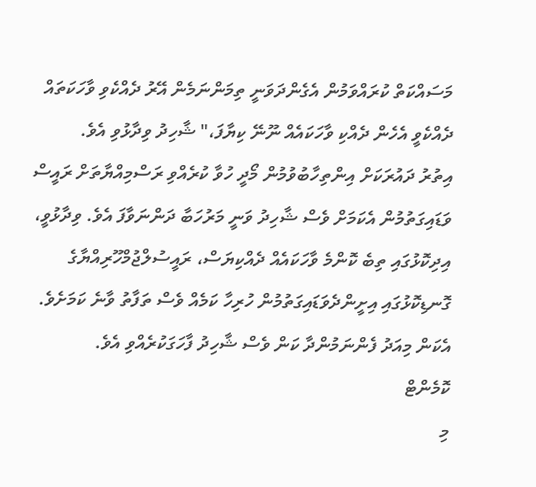މަސައްކަތް ކުރައްވަމުން އެގެންދަވަނީ ތިމަންނަމެން އޭރު ދެއްކެވި ވާހަކަތައް ދެއްކެވީ އެހެން ދެއްކި ވާހަކައެއް ނޫނޭ ކިޔާފަ،" ޝާހިދު ވިދާޅުވި އެވެ.
އިތުރު ދައުރަކަށް އިންތިހާބުވުމުން މޯދީ ހުވާ ކުރެއްވި ރަސްމިއްޔާތަށް ރައީސް ވަޑައިގަތުމުން އެކަމަށް ވެސް ޝާހިދު ވަނީ މަރުހަބާ ދަންނަވާފަ އެވެ. ވިދާޅުވީ، އިދިކޮޅުގައި ތިބެ ކޮންމެ ވާހަކައެއް ދެއްކިޔަސް، ރައީސުލްޖުމްހޫރިއްޔާގެ ގޮނޑިކޮޅުގައި އިށީންދެވަޑައިގަތުމުން ހުރިހާ ކަމެއް ވެސް ތަފާތު ވާނެ ކަމަށެވެ. އެކަން މިއަދު ފެންނަމުންދާ ކަން ވެސް ޝާހިދު ފާހަގަކުރެއްވި އެވެ.
ކޮމެންޓް
މި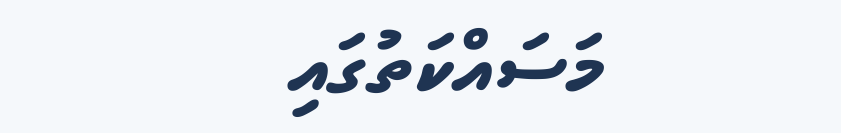މަސައްކަތުގައި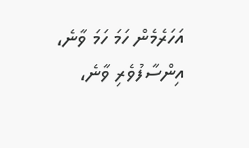އަހަރެމެން ހަމަ ހަމަ ވާނެ، އިންސާފުވެރި ވާނެ،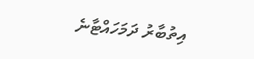އިތުބާރު ދަމަހައްޓާނެ